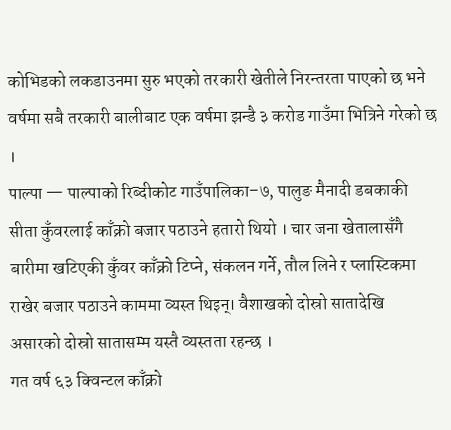कोभिडको लकडाउनमा सुरु भएको तरकारी खेतीले निरन्तरता पाएको छ भने वर्षमा सबै तरकारी बालीबाट एक वर्षमा झन्डै ३ करोड गाउँमा भित्रिने गरेको छ ।
पाल्पा — पाल्पाको रिब्दीकोट गाउँपालिका–७, पालुङ मैनादी डबकाकी सीता कुँवरलाई काँक्रो बजार पठाउने हतारो थियो । चार जना खेतालासँगै बारीमा खटिएकी कुँवर काँक्रो टिप्ने, संकलन गर्ने, तौल लिने र प्लास्टिकमा राखेर बजार पठाउने काममा व्यस्त थिइन्। वैशाखको दोस्रो सातादेखि असारको दोस्रो सातासम्म यस्तै व्यस्तता रहन्छ ।
गत वर्ष ६३ क्विन्टल काँक्रो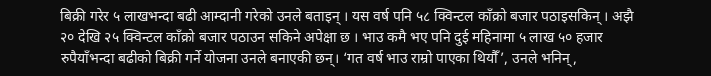बिक्री गरेर ५ लाखभन्दा बढी आम्दानी गरेको उनले बताइन् । यस वर्ष पनि ५८ क्विन्टल काँक्रो बजार पठाइसकिन् । अझै २० देखि २५ क्विन्टल काँक्रो बजार पठाउन सकिने अपेक्षा छ । भाउ कमै भए पनि दुई महिनामा ५ लाख ५० हजार रुपैयाँभन्दा बढीको बिक्री गर्ने योजना उनले बनाएकी छन्। ‘गत वर्ष भाउ राम्रो पाएका थियौँ’, उनले भनिन्,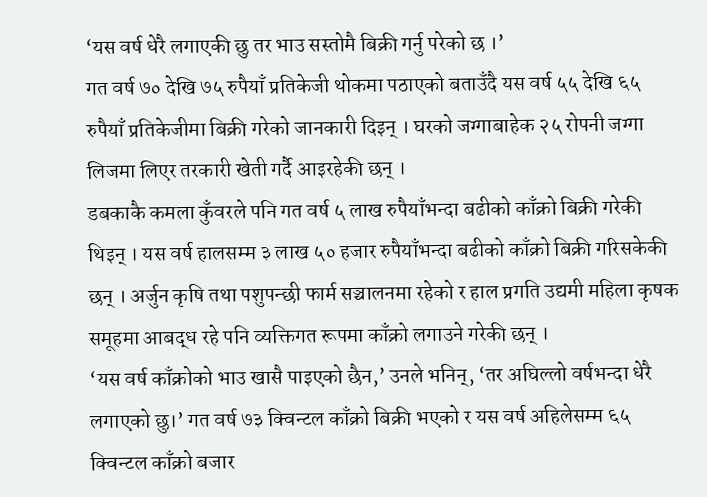‘यस वर्ष धेरै लगाएकी छु तर भाउ सस्तोमै बिक्री गर्नु परेको छ ।’
गत वर्ष ७० देखि ७५ रुपैयाँ प्रतिकेजी थोकमा पठाएको बताउँदै यस वर्ष ५५ देखि ६५ रुपैयाँ प्रतिकेजीमा बिक्री गरेको जानकारी दिइन् । घरको जग्गाबाहेक २५ रोपनी जग्गा लिजमा लिएर तरकारी खेती गर्दै आइरहेकी छन् ।
डबकाकै कमला कुँवरले पनि गत वर्ष ५ लाख रुपैयाँभन्दा बढीको काँक्रो बिक्री गरेकी थिइन् । यस वर्ष हालसम्म ३ लाख ५० हजार रुपैयाँभन्दा बढीको काँक्रो बिक्री गरिसकेकी छन् । अर्जुन कृषि तथा पशुपन्छी फार्म सञ्चालनमा रहेको र हाल प्रगति उद्यमी महिला कृषक समूहमा आबद्ध रहे पनि व्यक्तिगत रूपमा काँक्रो लगाउने गरेकी छन् ।
‘यस वर्ष काँक्रोको भाउ खासै पाइएको छैन,’ उनले भनिन्, ‘तर अघिल्लो वर्षभन्दा धेरै लगाएको छु।’ गत वर्ष ७३ क्विन्टल काँक्रो बिक्री भएको र यस वर्ष अहिलेसम्म ६५ क्विन्टल काँक्रो बजार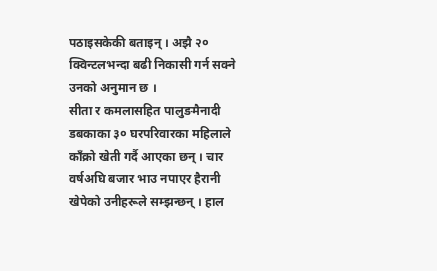पठाइसकेकी बताइन् । अझै २० क्विन्टलभन्दा बढी निकासी गर्न सक्ने उनको अनुमान छ ।
सीता र कमलासहित पालुङमैनादी डबकाका ३० घरपरिवारका महिलाले काँक्रो खेती गर्दै आएका छन् । चार वर्षअघि बजार भाउ नपाएर हैरानी खेपेको उनीहरूले सम्झन्छन् । हाल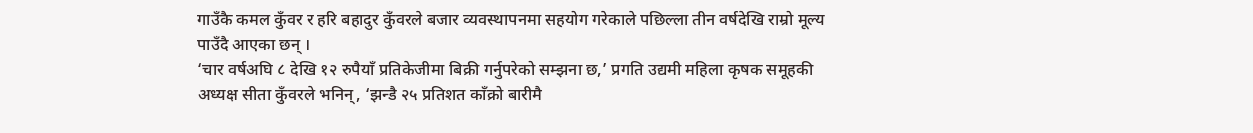गाउँकै कमल कुँवर र हरि बहादुर कुँवरले बजार व्यवस्थापनमा सहयोग गरेकाले पछिल्ला तीन वर्षदेखि राम्रो मूल्य पाउँदै आएका छन् ।
‘चार वर्षअघि ८ देखि १२ रुपैयाँ प्रतिकेजीमा बिक्री गर्नुपरेको सम्झना छ,’ प्रगति उद्यमी महिला कृषक समूहकी अध्यक्ष सीता कुँवरले भनिन्, ‘झन्डै २५ प्रतिशत काँक्रो बारीमै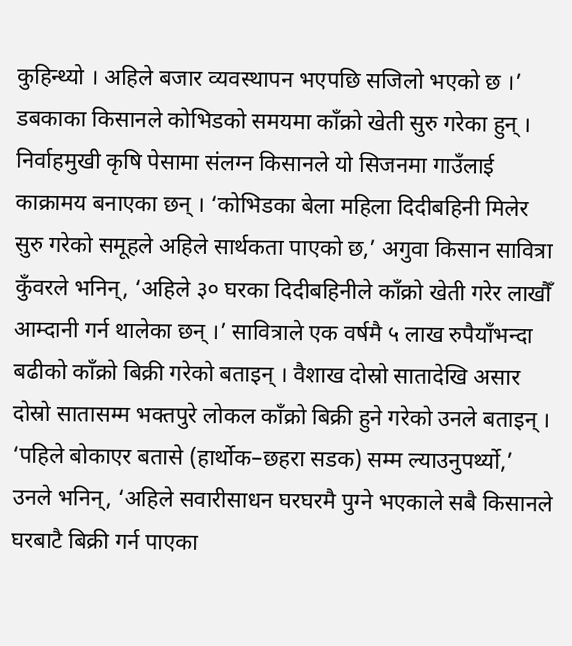कुहिन्थ्यो । अहिले बजार व्यवस्थापन भएपछि सजिलो भएको छ ।’
डबकाका किसानले कोभिडको समयमा काँक्रो खेती सुरु गरेका हुन् । निर्वाहमुखी कृषि पेसामा संलग्न किसानले यो सिजनमा गाउँलाई काक्रामय बनाएका छन् । ‘कोभिडका बेला महिला दिदीबहिनी मिलेर सुरु गरेको समूहले अहिले सार्थकता पाएको छ,’ अगुवा किसान सावित्रा कुँवरले भनिन्, ‘अहिले ३० घरका दिदीबहिनीले काँक्रो खेती गरेर लाखौँ आम्दानी गर्न थालेका छन् ।’ सावित्राले एक वर्षमै ५ लाख रुपैयाँभन्दा बढीको काँक्रो बिक्री गरेको बताइन् । वैशाख दोस्रो सातादेखि असार दोस्रो सातासम्म भक्तपुरे लोकल काँक्रो बिक्री हुने गरेको उनले बताइन् । ‘पहिले बोकाएर बतासे (हार्थोक–छहरा सडक) सम्म ल्याउनुपर्थ्यो,’ उनले भनिन्, ‘अहिले सवारीसाधन घरघरमै पुग्ने भएकाले सबै किसानले घरबाटै बिक्री गर्न पाएका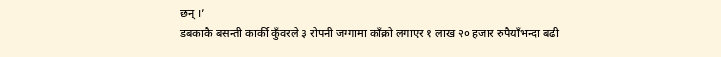छन् ।’
डबकाकै बसन्ती कार्की कुँवरले ३ रोपनी जग्गामा काँक्रो लगाएर १ लाख २० हजार रुपैयाँभन्दा बढी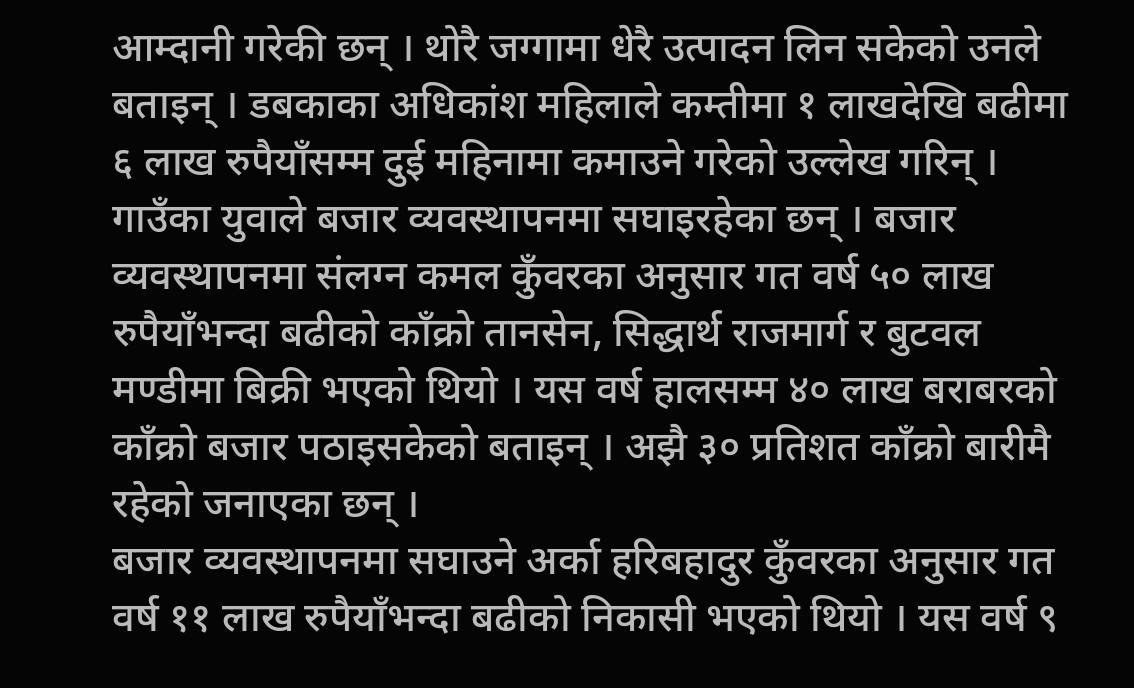आम्दानी गरेकी छन् । थोरै जग्गामा धेरै उत्पादन लिन सकेको उनले बताइन् । डबकाका अधिकांश महिलाले कम्तीमा १ लाखदेखि बढीमा ६ लाख रुपैयाँसम्म दुई महिनामा कमाउने गरेको उल्लेख गरिन् ।
गाउँका युवाले बजार व्यवस्थापनमा सघाइरहेका छन् । बजार व्यवस्थापनमा संलग्न कमल कुँवरका अनुसार गत वर्ष ५० लाख रुपैयाँभन्दा बढीको काँक्रो तानसेन, सिद्धार्थ राजमार्ग र बुटवल मण्डीमा बिक्री भएको थियो । यस वर्ष हालसम्म ४० लाख बराबरको काँक्रो बजार पठाइसकेको बताइन् । अझै ३० प्रतिशत काँक्रो बारीमै रहेको जनाएका छन् ।
बजार व्यवस्थापनमा सघाउने अर्का हरिबहादुर कुँवरका अनुसार गत वर्ष ११ लाख रुपैयाँभन्दा बढीको निकासी भएको थियो । यस वर्ष ९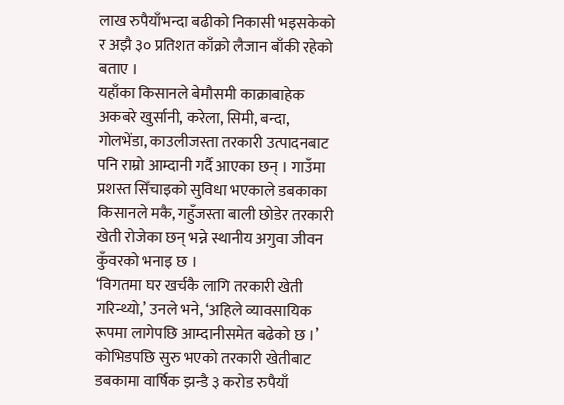लाख रुपैयाँभन्दा बढीको निकासी भइसकेको र अझै ३० प्रतिशत काँक्रो लैजान बाँकी रहेको बताए ।
यहाँका किसानले बेमौसमी काक्राबाहेक अकबरे खुर्सानी, करेला, सिमी, बन्दा, गोलभेंडा, काउलीजस्ता तरकारी उत्पादनबाट पनि राम्रो आम्दानी गर्दै आएका छन् । गाउँमा प्रशस्त सिँचाइको सुविधा भएकाले डबकाका किसानले मकै, गहुँजस्ता बाली छोडेर तरकारी खेती रोजेका छन् भन्ने स्थानीय अगुवा जीवन कुँवरको भनाइ छ ।
‘विगतमा घर खर्चकै लागि तरकारी खेती गरिन्थ्यो,’ उनले भने, ‘अहिले व्यावसायिक रूपमा लागेपछि आम्दानीसमेत बढेको छ ।’ कोभिडपछि सुरु भएको तरकारी खेतीबाट डबकामा वार्षिक झन्डै ३ करोड रुपैयाँ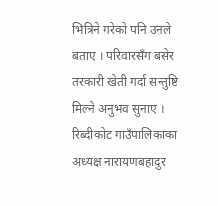भित्रिने गरेको पनि उनले बताए । परिवारसँग बसेर तरकारी खेती गर्दा सन्तुष्टि मिल्ने अनुभव सुनाए ।
रिब्दीकोट गाउँपालिकाका अध्यक्ष नारायणबहादुर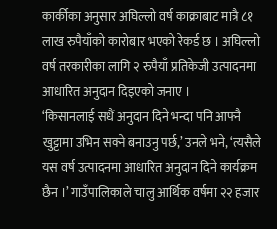कार्कीका अनुसार अघिल्लो वर्ष काक्राबाट मात्रै ८१ लाख रुपैयाँको कारोबार भएको रेकर्ड छ । अघिल्लो वर्ष तरकारीका लागि २ रुपैयाँ प्रतिकेजी उत्पादनमा आधारित अनुदान दिइएको जनाए ।
‘किसानलाई सधैं अनुदान दिने भन्दा पनि आफ्नै खुट्टामा उभिन सक्ने बनाउनु पर्छ,’ उनले भने, ‘त्यसैले यस वर्ष उत्पादनमा आधारित अनुदान दिने कार्यक्रम छैन ।’ गाउँपालिकाले चालु आर्थिक वर्षमा २२ हजार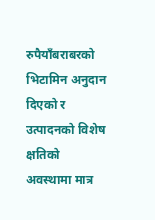रुपैयाँबराबरको भिटामिन अनुदान दिएको र उत्पादनको विशेष क्षतिको अवस्थामा मात्र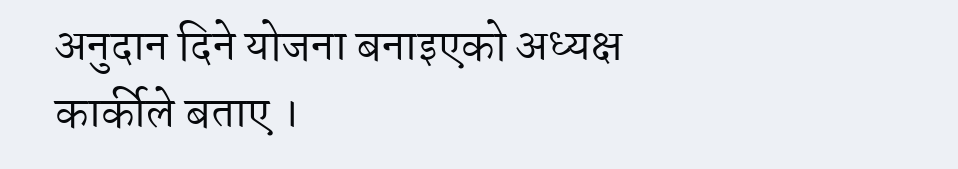अनुदान दिने योजना बनाइएको अध्यक्ष कार्कीले बताए ।